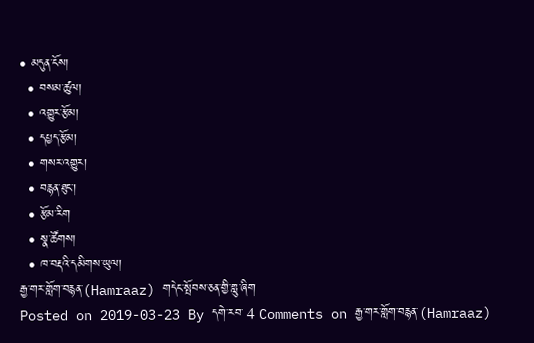• མདུན་ངོས།
  • བསམ་ཚུལ།
  • འགྱུར་རྩོམ།
  • དཔྱད་རྩོམ།
  • གསར་འགྱུར།
  • བརྙན་ཐུང་།
  • རྩོམ་རིག
  • སྣ་ཚོགས།
  • ཁ་བརྡའི་དམིགས་ཡུལ།
རྒྱ་གར་གློག་བརྙན་(Hamraaz) གདེང་སྤོབས་ཅན་གྱི་གླུ་ཞིག
Posted on 2019-03-23 By དགེ་རབ་ 4 Comments on རྒྱ་གར་གློག་བརྙན་(Hamraaz)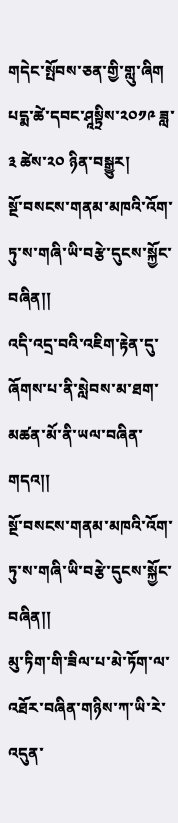གདེང་སྤོབས་ཅན་གྱི་གླུ་ཞིག
པདྨ་ཚེ་དབང་ཤཱསྟྲིས་༢༠༡༩ ཟླ་༣ ཚེས་༢༠ ཉིན་བསྒྱུར།
སྔོ་བསངས་གནམ་མཁའི་འོག་ཏུ་ས་གཞི་ཡི་བརྩེ་དུངས་སྐྱོང་བཞིན།།
འདི་འདྲ་བའི་འཇིག་རྟེན་དུ་ཞོགས་པ་ནི་སླེབས་མ་ཐག་མཚན་མོ་ནི་ཡལ་བཞིན་གདའ།།
སྔོ་བསངས་གནམ་མཁའི་འོག་ཏུ་ས་གཞི་ཡི་བརྩེ་དུངས་སྐྱོང་བཞིན།།
མུ་ཏིག་གི་ཟིལ་པ་མེ་ཏོག་ལ་འཐོར་བཞིན་གཉིས་ཀ་ཡི་རེ་འདུན་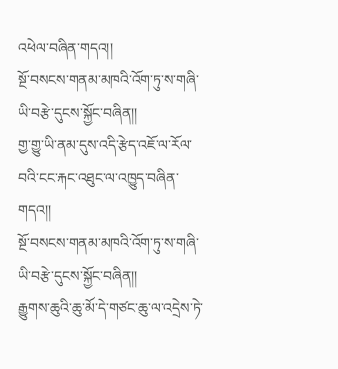འཕེལ་བཞིན་གདའ།།
སྔོ་བསངས་གནམ་མཁའི་འོག་ཏུ་ས་གཞི་ཡི་བརྩེ་དུངས་སྐྱོང་བཞིན།།
གྱ་གྱུ་ཡི་ནམ་དུས་འདི་རྩེད་འཇོ་ལ་རོལ་བའི་ངང་རྐང་འཐུང་ལ་འཁྱུད་བཞིན་གདའ།།
སྔོ་བསངས་གནམ་མཁའི་འོག་ཏུ་ས་གཞི་ཡི་བརྩེ་དུངས་སྐྱོང་བཞིན།།
རྒྱུགས་ཆུའི་ཆུ་མོ་དེ་གཙང་ཆུ་ལ་འདྲེས་ཏེ་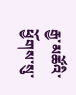རྒྱ་མཚོའི་ཕྱོགས་སུ་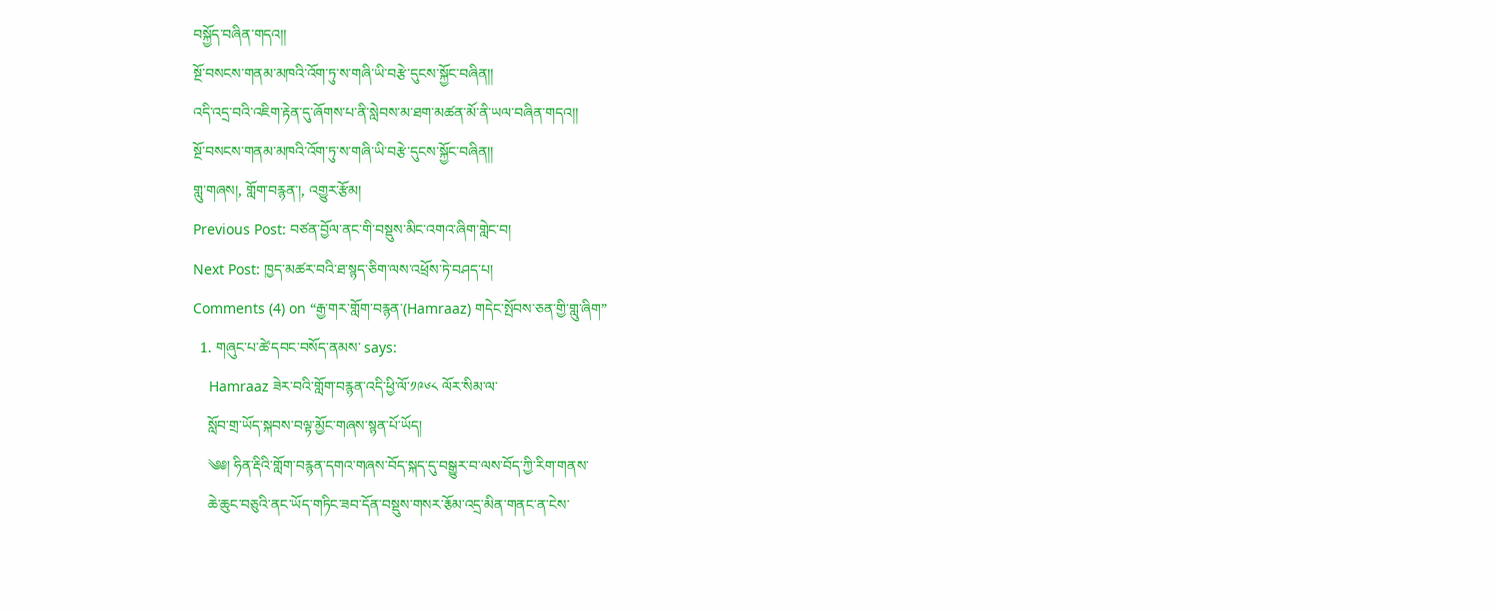བསྐྱོད་བཞིན་གདའ།།
སྔོ་བསངས་གནམ་མཁའི་འོག་ཏུ་ས་གཞི་ཡི་བརྩེ་དུངས་སྐྱོང་བཞིན།།
འདི་འདྲ་བའི་འཇིག་རྟེན་དུ་ཞོགས་པ་ནི་སླེབས་མ་ཐག་མཚན་མོ་ནི་ཡལ་བཞིན་གདའ།།
སྔོ་བསངས་གནམ་མཁའི་འོག་ཏུ་ས་གཞི་ཡི་བརྩེ་དུངས་སྐྱོང་བཞིན།།
གླུ་གཞས།, གློག་བརྙན་།, འགྱུར་རྩོམ།
Previous Post: བཙན་བྱོལ་ནང་གི་བསྡུས་མིང་འགའ་ཞིག་གླེང་བ།
Next Post: ཁྱད་མཚར་བའི་ཐ་སྙད་ཅིག་ལས་འཕྲོས་ཏེ་བཤད་པ།
Comments (4) on “རྒྱ་གར་གློག་བརྙན་(Hamraaz) གདེང་སྤོབས་ཅན་གྱི་གླུ་ཞིག”
  1. གཞུང་པ་ཚེ་དབང་བསོད་ནམས་ says:
    Hamraaz ཟེར་བའི་གློག་བརྙན་འདི་ཕྱི་ལོ་༡༩༦༨ ལོར་སིམ་ལ་
    སློབ་གྲ་ཡོད་སྐབས་བལྟ་མྱོང་གཞས་སྙན་པོ་ཡོད།
    ༄༅། ཧིན་རྡིའི་གློག་བརྙན་དགའ་གཞས་བོད་སྐད་དུ་བསྒྱུར་བ་ལས་བོད་ཀྱི་རིག་གནས་
    ཆེ་ཆུང་བཅུའི་ནང་ཡོད་གཏིང་ཟབ་དོན་བསྡུས་གསར་རྕོམ་འདྲ་མིན་གནང་ན་ངེས་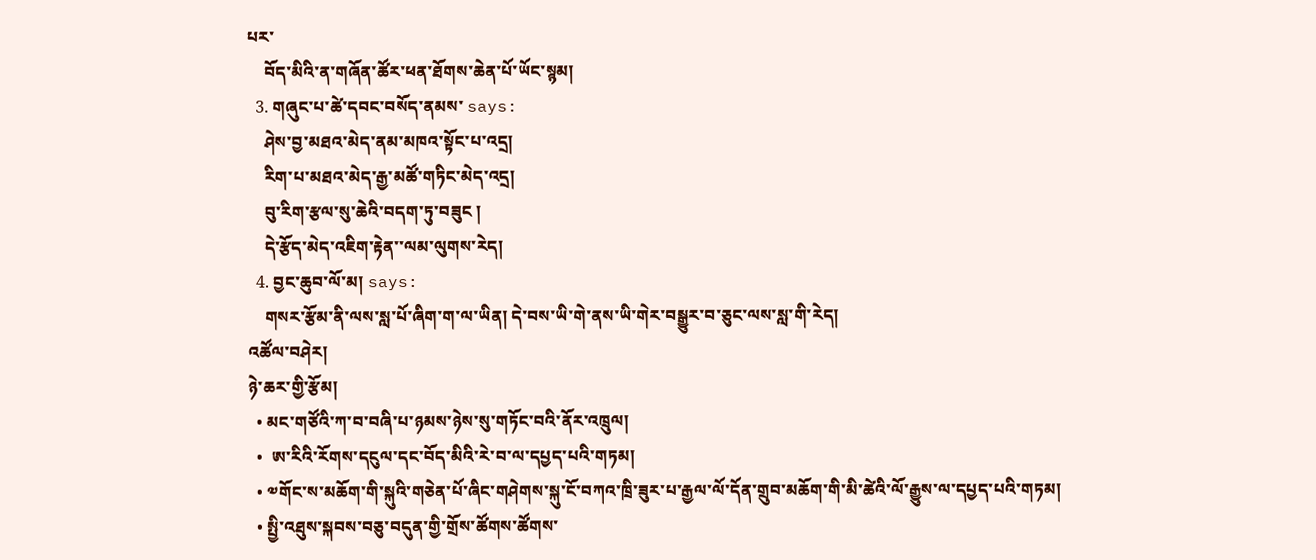པར་
    བོད་མིའི་ན་གཞོན་ཚོར་ཕན་ཐོགས་ཆེན་པོ་ཡོང་སྙམ།
  3. གཞུང་པ་ཚེ་དབང་བསོད་ནམས་ says:
    ཤེས་བྱ་མཐའ་མེད་ནམ་མཁའ་སྟོང་པ་འདྲ།
    རིག་པ་མཐའ་མེད་རྒྱ་མཚོ་གཏིང་མེད་འདྲ།
    བུ་རིག་རྩལ་སུ་ཆེའི་བདག་ཏུ་བཟུང །
    དེ་རྩོད་མེད་འཇིག་རྟེན་་ལམ་ལུགས་རེད།
  4. བྱང་ཆུབ་ལོ་མ། says:
    གསར་རྩོམ་ནི་ལས་སླ་པོ་ཞིག་ག་ལ་ཡིན། དེ་བས་ཡི་གེ་ནས་ཡི་གེར་བསྒྱུར་བ་ཅུང་ལས་སླ་གི་རེད།
འཚོལ་བཤེར།
ཉེ་ཆར་གྱི་རྩོམ།
  • མང་གཙོའི་ཀ་བ་བཞི་པ་ཉམས་ཉེས་སུ་གཏོང་བའི་ནོར་འཁྲུལ།
  •  ཨ་རིའི་རོགས་དངུལ་དང་བོད་མིའི་རེ་བ་ལ་དཔྱད་པའི་གཏམ།
  • ༧གོང་ས་མཆོག་གི་སྐུའི་གཅེན་པོ་ཞིང་གཤེགས་སྐུ་ངོ་བཀའ་ཁྲི་ཟུར་པ་རྒྱལ་ལོ་དོན་གྲུབ་མཆོག་གི་མི་ཚེའི་ལོ་རྒྱུས་ལ་དཔྱད་པའི་གཏམ།
  • སྤྱི་འཐུས་སྐབས་བཅུ་བདུན་གྱི་གྲོས་ཚོགས་ཚོགས་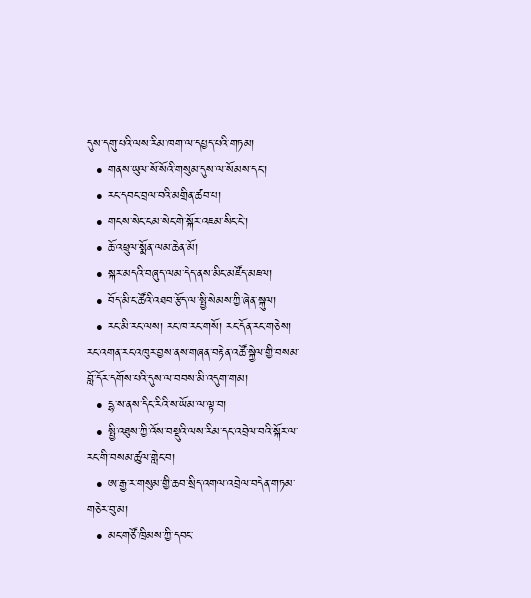དུས་དགུ་པའི་ལས་རིམ་ཁག་ལ་དཔྱད་པའི་གཏམ།
  • གནས་ཡུལ་སོ་སོའི་གསུམ་དུས་ལ་སོམས་དང་།
  • རང་དབང་བྲལ་བའི་མགྲིན་ཚབ་པ།
  • གངས་སེང་ངམ་སེང་གེ་སྐོར་འཇམ་སིང་ངེ་།
  • ཆོ་འཕྲུལ་སྨོན་ལམ་ཆེན་མོ།
  • སྐར་མདའི་བཞུད་ལམ་དེད་ནས་མིང་མཛོད་མཇལ།
  • བོད་མི་ང་ཚོའི་འཐབ་རྩོད་ལ་སྤྱི་སེམས་ཀྱི་ཞེན་སྐུལ།
  • རང་མི་རང་ལས། རང་ཁ་རང་གསོ། རང་དོན་རང་གཅེས། རང་འགན་རང་འཁུར་བྱས་ནས་གཞན་བརྟེན་འཚོ་སྐྱེལ་གྱི་བསམ་བློ་དོར་དགོས་པའི་དུས་ལ་བབས་མི་འདུག་གམ།
  • དྷ་ས་ནས་དིང་རིའི་ས་ཡོམ་ལ་ལྟ་བ།
  • སྤྱི་འཐུས་ཀྱི་འོས་བསྡུའི་ལས་རིམ་དང་འབྲེལ་བའི་སྐོར་ལ་རང་གི་བསམ་ཚུལ་གླེང་བ།
  • ཨ་རྒྱ་ར་གསུམ་གྱི་ཆབ་སྲིད་འགལ་འབྲེལ་བདེན་གཏམ་གཅེར་བུ་མ།
  • མང་གཙོ་ཁྲིམས་ཀྱི་དབང་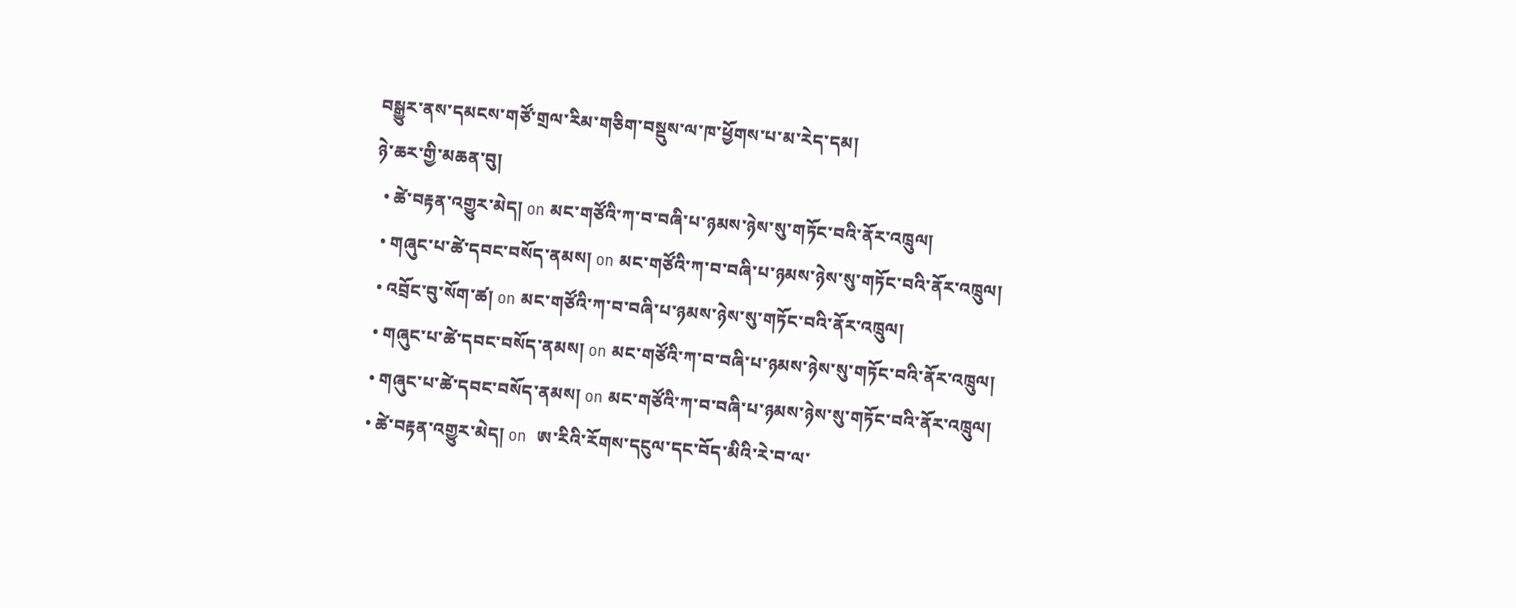བསྒྱུར་ནས་དམངས་གཙོ་གྲལ་རིམ་གཅིག་བསྡུས་ལ་ཁ་ཕྱོགས་པ་མ་རེད་དམ།
ཉེ་ཆར་གྱི་མཆན་བུ།
  • ཚེ་བརྟན་འགྱུར་མེད། on མང་གཙོའི་ཀ་བ་བཞི་པ་ཉམས་ཉེས་སུ་གཏོང་བའི་ནོར་འཁྲུལ།
  • གཞུང་པ་ཚེ་དབང་བསོད་ནམས། on མང་གཙོའི་ཀ་བ་བཞི་པ་ཉམས་ཉེས་སུ་གཏོང་བའི་ནོར་འཁྲུལ།
  • འབྲོང་བུ་སོག་ཚ། on མང་གཙོའི་ཀ་བ་བཞི་པ་ཉམས་ཉེས་སུ་གཏོང་བའི་ནོར་འཁྲུལ།
  • གཞུང་པ་ཚེ་དབང་བསོད་ནམས། on མང་གཙོའི་ཀ་བ་བཞི་པ་ཉམས་ཉེས་སུ་གཏོང་བའི་ནོར་འཁྲུལ།
  • གཞུང་པ་ཚེ་དབང་བསོད་ནམས། on མང་གཙོའི་ཀ་བ་བཞི་པ་ཉམས་ཉེས་སུ་གཏོང་བའི་ནོར་འཁྲུལ།
  • ཚེ་བརྟན་འགྱུར་མེད། on  ཨ་རིའི་རོགས་དངུལ་དང་བོད་མིའི་རེ་བ་ལ་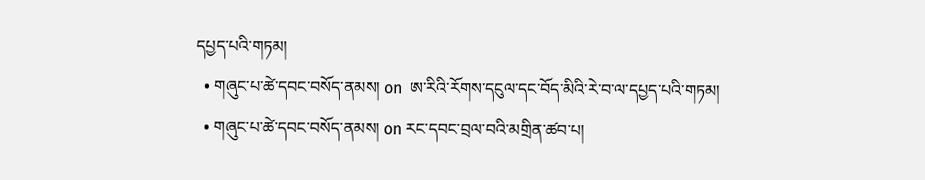དཔྱད་པའི་གཏམ།
  • གཞུང་པ་ཚེ་དབང་བསོད་ནམས། on  ཨ་རིའི་རོགས་དངུལ་དང་བོད་མིའི་རེ་བ་ལ་དཔྱད་པའི་གཏམ།
  • གཞུང་པ་ཚེ་དབང་བསོད་ནམས། on རང་དབང་བྲལ་བའི་མགྲིན་ཚབ་པ།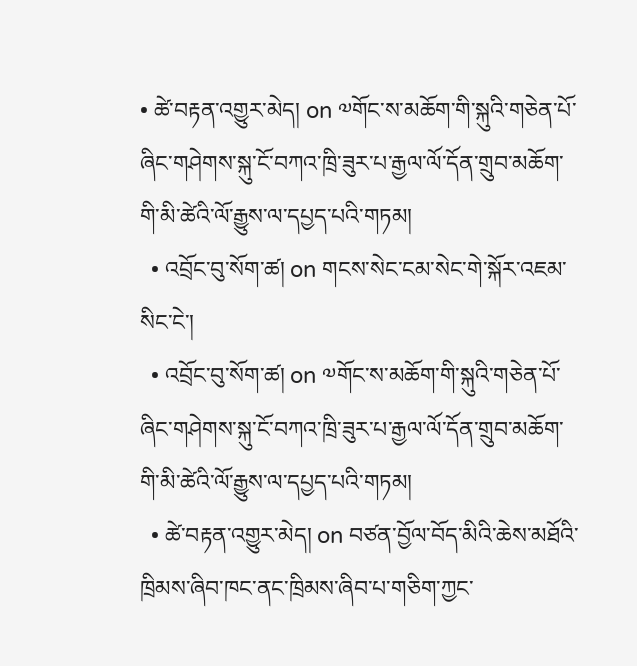• ཚེ་བརྟན་འགྱུར་མེད། on ༧གོང་ས་མཆོག་གི་སྐུའི་གཅེན་པོ་ཞིང་གཤེགས་སྐུ་ངོ་བཀའ་ཁྲི་ཟུར་པ་རྒྱལ་ལོ་དོན་གྲུབ་མཆོག་གི་མི་ཚེའི་ལོ་རྒྱུས་ལ་དཔྱད་པའི་གཏམ།
  • འབྲོང་བུ་སོག་ཚ། on གངས་སེང་ངམ་སེང་གེ་སྐོར་འཇམ་སིང་ངེ་།
  • འབྲོང་བུ་སོག་ཚ། on ༧གོང་ས་མཆོག་གི་སྐུའི་གཅེན་པོ་ཞིང་གཤེགས་སྐུ་ངོ་བཀའ་ཁྲི་ཟུར་པ་རྒྱལ་ལོ་དོན་གྲུབ་མཆོག་གི་མི་ཚེའི་ལོ་རྒྱུས་ལ་དཔྱད་པའི་གཏམ།
  • ཚེ་བརྟན་འགྱུར་མེད། on བཙན་བྱོལ་བོད་མིའི་ཆེས་མཐོའི་ཁྲིམས་ཞིབ་ཁང་ནང་ཁྲིམས་ཞིབ་པ་གཅིག་ཀྱང་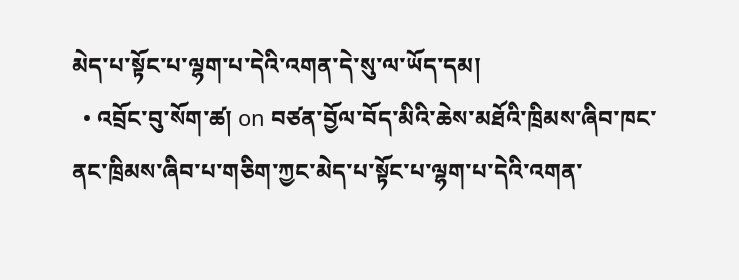མེད་པ་སྟོང་པ་ལྷག་པ་དེའི་འགན་དེ་སུ་ལ་ཡོད་དམ།
  • འབྲོང་བུ་སོག་ཚ། on བཙན་བྱོལ་བོད་མིའི་ཆེས་མཐོའི་ཁྲིམས་ཞིབ་ཁང་ནང་ཁྲིམས་ཞིབ་པ་གཅིག་ཀྱང་མེད་པ་སྟོང་པ་ལྷག་པ་དེའི་འགན་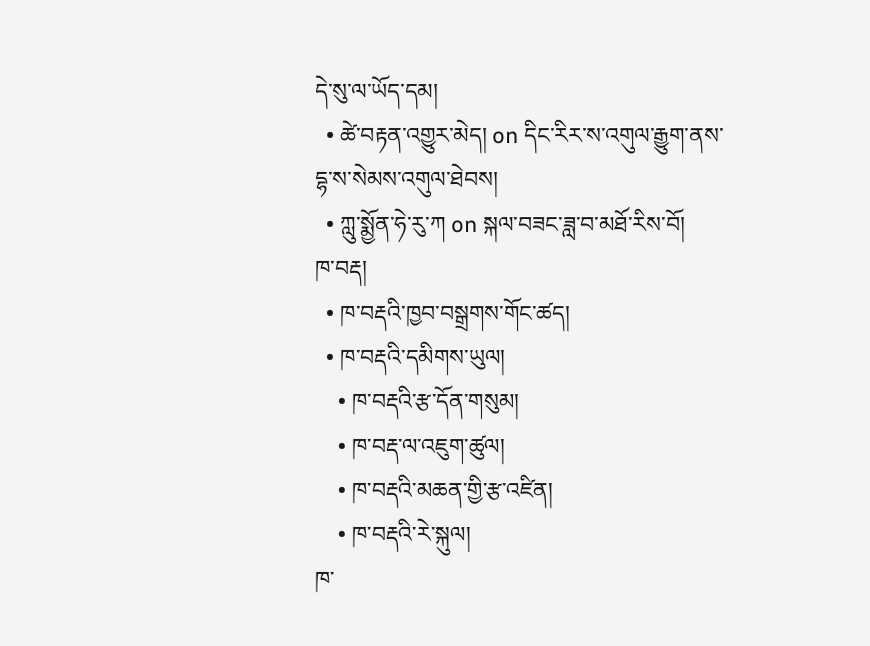དེ་སུ་ལ་ཡོད་དམ།
  • ཚེ་བརྟན་འགྱུར་མེད། on དིང་རིར་ས་འགུལ་རྒྱུག་ནས་དྷ་ས་སེམས་འགུལ་ཐེབས།
  • ཀླུ་སྨྱོན་ཧེ་རུ་ཀ on སྐལ་བཟང་ཟླ་བ་མཐོ་རིས་བོ།
ཁ་བརྡ།
  • ཁ་བརྡའི་ཁྱབ་བསྒྲགས་གོང་ཚད།
  • ཁ་བརྡའི་དམིགས་ཡུལ།
    • ཁ་བརྡའི་རྩ་དོན་གསུམ།
    • ཁ་བརྡ་ལ་འཇུག་ཚུལ།
    • ཁ་བརྡའི་མཆན་གྱི་རྩ་འཛིན།
    • ཁ་བརྡའི་རེ་སྐུལ།
ཁ་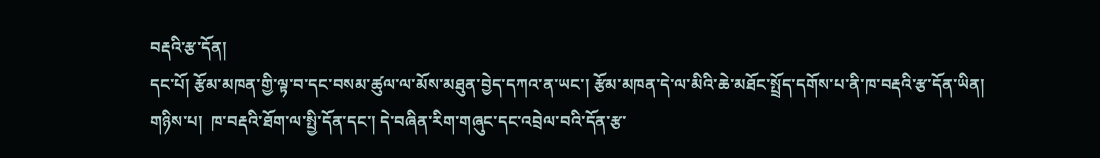བརྡའི་རྩ་དོན།
དང་པོ། རྩོམ་མཁན་གྱི་ལྟ་བ་དང་བསམ་ཚུལ་ལ་མོས་མཐུན་བྱེད་དཀའ་ན་ཡང་། རྩོམ་མཁན་དེ་ལ་མིའི་ཆེ་མཐོང་སྤྲོད་དགོས་པ་ནི་ཁ་བརྡའི་རྩ་དོན་ཡིན།
གཉིས་པ།  ཁ་བརྡའི་ཐོག་ལ་སྤྱི་དོན་དང་། དེ་བཞིན་རིག་གཞུང་དང་འབྲེལ་བའི་དོན་རྩ་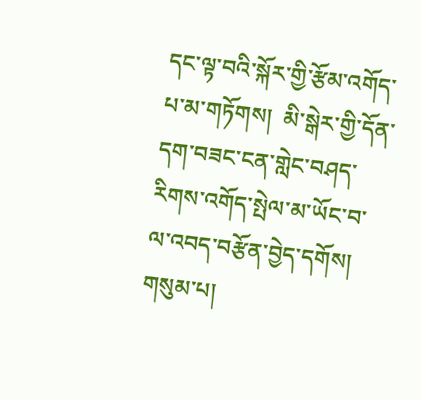དང་ལྟ་བའི་སྐོར་གྱི་རྩོམ་འགོད་པ་མ་གཏོགས།  མི་སྒེར་གྱི་དོན་དག་བཟང་ངན་གླེང་བཤད་རིགས་འགོད་སྤེལ་མ་ཡོང་བ་ལ་འབད་བརྩོན་བྱེད་དགོས།
གསུམ་པ།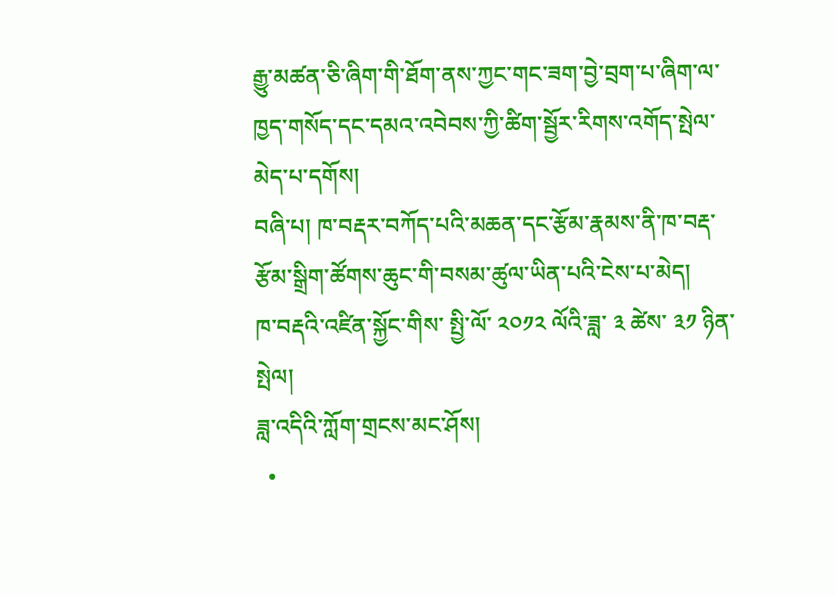རྒྱུ་མཚན་ཅི་ཞིག་གི་ཐོག་ནས་ཀྱང་གང་ཟག་བྱེ་བྲག་པ་ཞིག་ལ་ཁྱད་གསོད་དང་དམའ་འབེབས་ཀྱི་ཚིག་སྦྱོར་རིགས་འགོད་སྤེལ་མེད་པ་དགོས།
བཞི་པ། ཁ་བརྡར་བཀོད་པའི་མཆན་དང་རྩོམ་རྣམས་ནི་ཁ་བརྡ་རྩོམ་སྒྲིག་ཚོགས་ཆུང་གི་བསམ་ཚུལ་ཡིན་པའི་ངེས་པ་མེད།
ཁ་བརྡའི་འཛིན་སྐྱོང་གིས་ སྤྱི་ལོ་ ༢༠༡༢ ལོའི་ཟླ་ ༣ ཚེས་ ༣༡ ཉིན་སྤེལ།
ཟླ་འདིའི་ཀློག་གྲངས་མང་ཤོས།
  •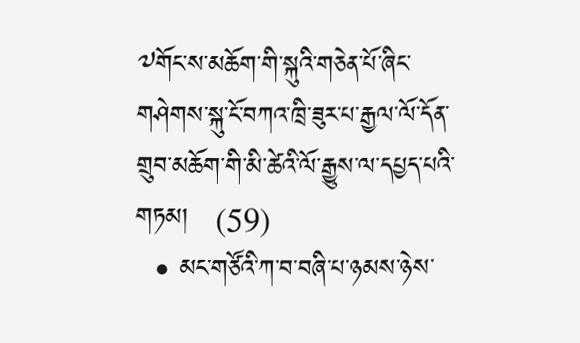༧གོང་ས་མཆོག་གི་སྐུའི་གཅེན་པོ་ཞིང་གཤེགས་སྐུ་ངོ་བཀའ་ཁྲི་ཟུར་པ་རྒྱལ་ལོ་དོན་གྲུབ་མཆོག་གི་མི་ཚེའི་ལོ་རྒྱུས་ལ་དཔྱད་པའི་གཏམ།   (59)
  • མང་གཙོའི་ཀ་བ་བཞི་པ་ཉམས་ཉེས་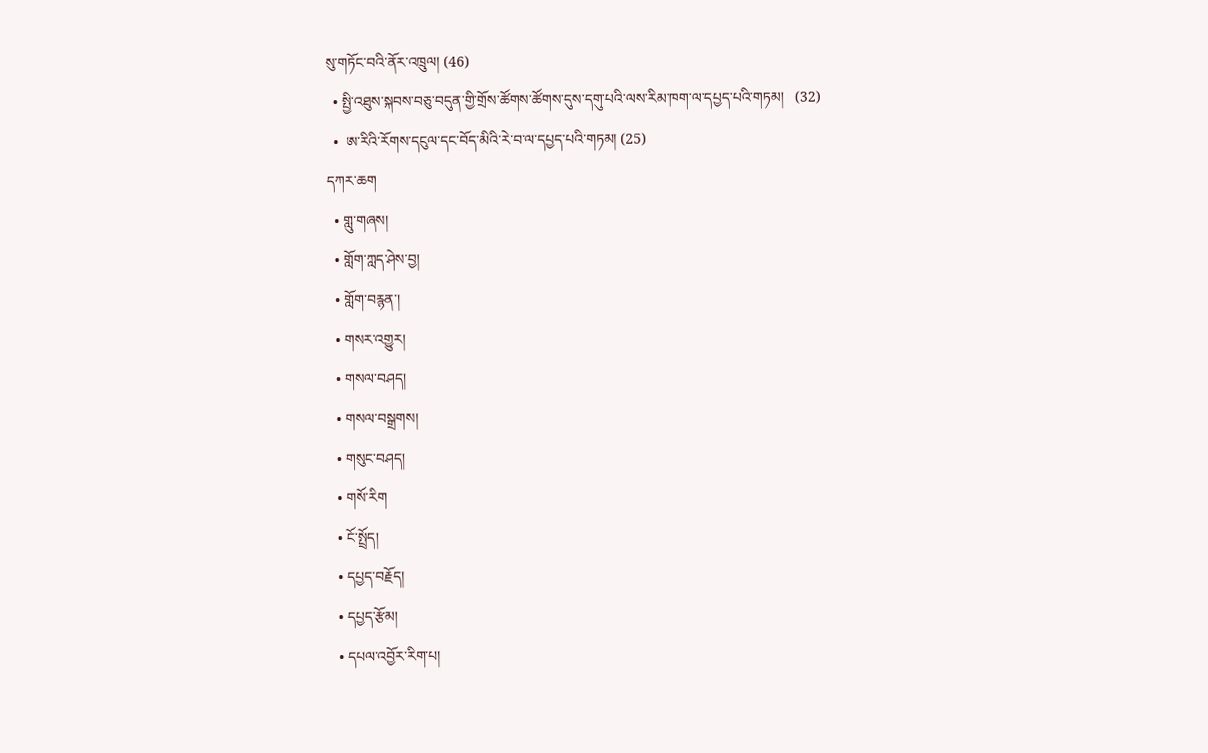སུ་གཏོང་བའི་ནོར་འཁྲུལ། (46)
  • སྤྱི་འཐུས་སྐབས་བཅུ་བདུན་གྱི་གྲོས་ཚོགས་ཚོགས་དུས་དགུ་པའི་ལས་རིམ་ཁག་ལ་དཔྱད་པའི་གཏམ།   (32)
  •  ཨ་རིའི་རོགས་དངུལ་དང་བོད་མིའི་རེ་བ་ལ་དཔྱད་པའི་གཏམ། (25)
དཀར་ཆག
  • གླུ་གཞས།
  • གློག་ཀླད་ཤེས་བྱ།
  • གློག་བརྙན་།
  • གསར་འགྱུར།
  • གསལ་བཤད།
  • གསལ་བསྒྲགས།
  • གསུང་བཤད།
  • གསོ་རིག
  • ངོ་སྤྲོད།
  • དཔྱད་བརྗོད།
  • དཔྱད་རྩོམ།
  • དཔལ་འབྱོར་རིག་པ།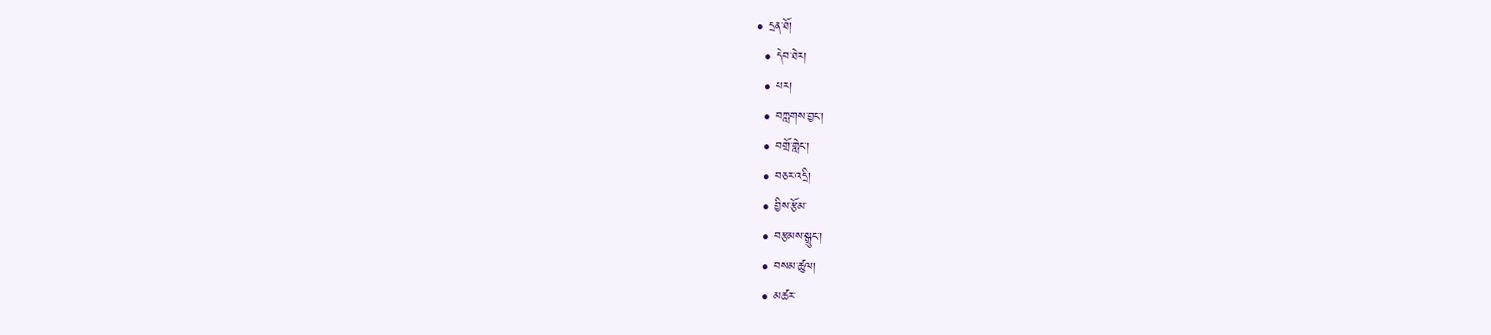• དྲན་ཐོ།
  • དེབ་ཐེར།
  • པར།
  • བཀླགས་བྱང་།
  • བགྲོ་གླེང་།
  • བཅར་འདྲི།
  • བྱིས་རྩོམ་
  • བརྩམས་སྒྲུང་།
  • བསམ་ཚུལ།
  • མཚར་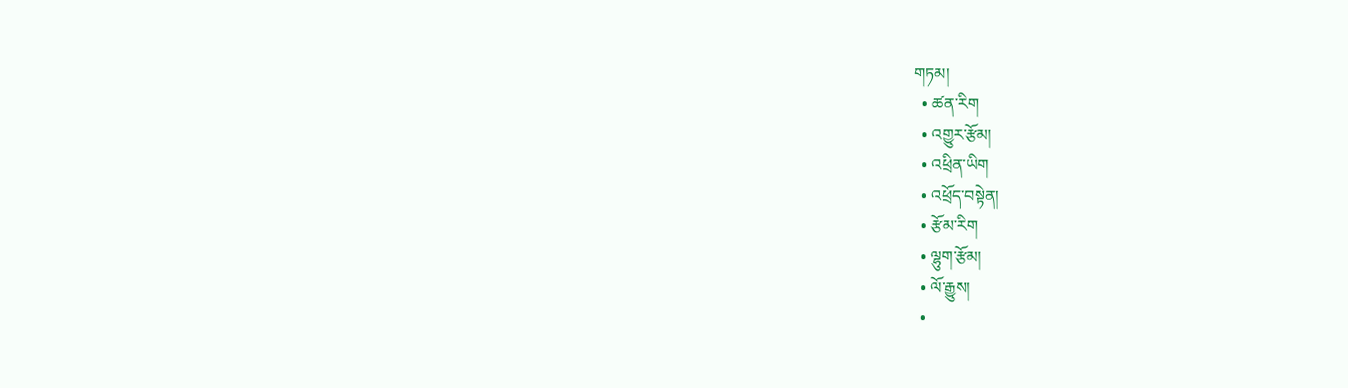གཏམ།
  • ཚན་རིག
  • འགྱུར་རྩོམ།
  • འཕྲིན་ཡིག
  • འཕྲོད་བསྟེན།
  • རྩོམ་རིག
  • ལྷུག་རྩོམ།
  • ལོ་རྒྱུས།
  •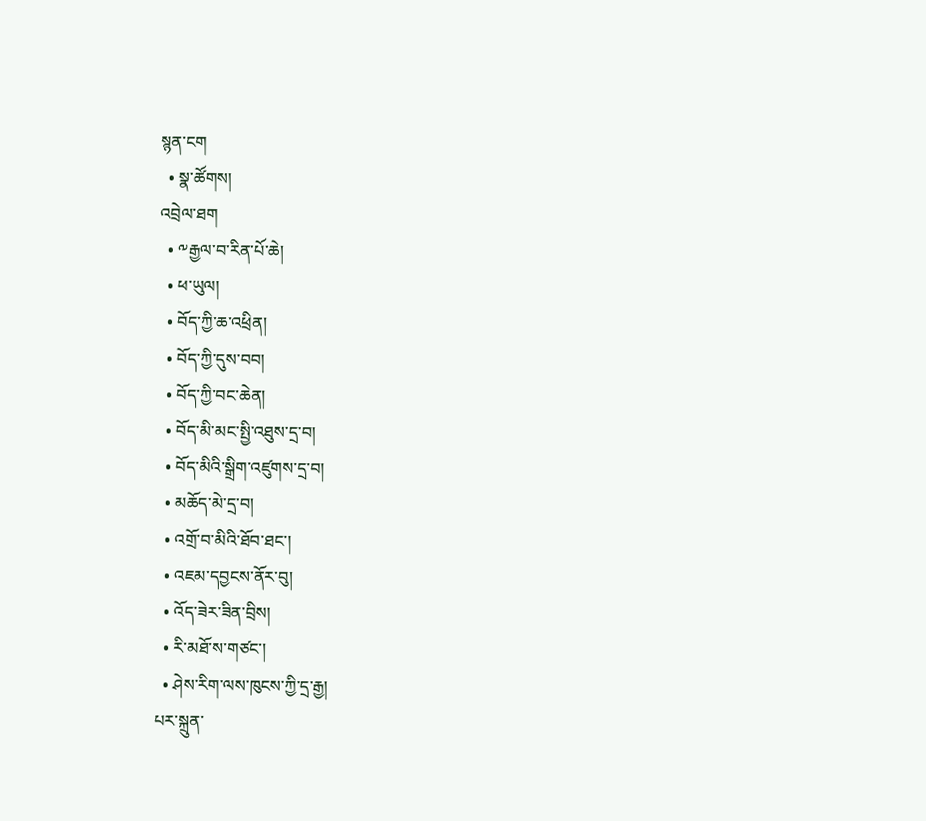སྙན་ངག
  • སྣ་ཚོགས།
འབྲེལ་ཐག
  • ༸རྒྱལ་བ་རིན་པོ་ཆེ།
  • ཕ་ཡུལ།
  • བོད་ཀྱི་ཆ་འཕྲིན།
  • བོད་ཀྱི་དུས་བབ།
  • བོད་ཀྱི་བང་ཆེན།
  • བོད་མི་མང་སྤྱི་འཐུས་དྲ་བ།
  • བོད་མིའི་སྒྲིག་འཛུགས་དྲ་བ།
  • མཆོད་མེ་དྲ་བ།
  • འགྲོ་བ་མིའི་ཐོབ་ཐང་།
  • འཇམ་དབྱངས་ནོར་བུ།
  • འོད་ཟེར་ཟིན་བྲིས།
  • རི་མཐོ་ས་གཙང་།
  • ཤེས་རིག་ལས་ཁུངས་ཀྱི་དྲ་རྒྱ།
པར་སྐྲུན་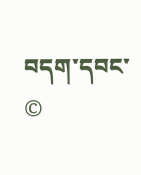བདག་དབང་ ©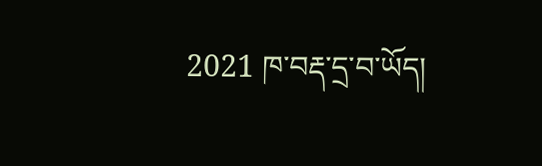2021 ཁ་བརྡ་དྲ་བ་ཡོད།